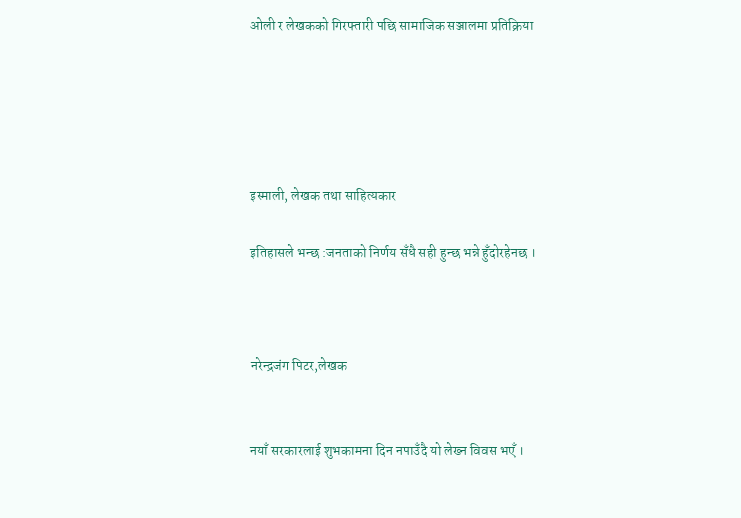ओली र लेखकको गिरफ्तारी पछि सामाजिक सञ्जालमा प्रतिक्रिया





इस्माली, लेखक तथा साहित्यकार

इतिहासले भन्छ :जनताको निर्णय सँधै सही हुन्छ भन्ने हुँदोरहेनछ ।



नरेन्द्रजंग पिटर,लेखक


नयाँ सरकारलाई शुभकामना दिन नपाउँदै यो लेख्न विवस भएँ ।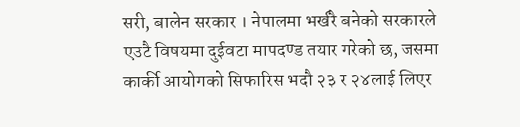सरी, बालेन सरकार । नेपालमा भर्खरै बनेको सरकारले एउटै विषयमा दुईवटा मापदण्ड तयार गरेको छ, जसमा कार्की आयोगको सिफारिस भदौ २३ र २४लाई लिएर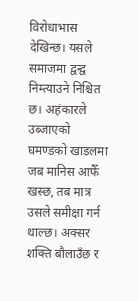विरोधाभास देखिन्छ। यसले समाजमा द्वन्द्व निम्त्याउने निश्चित छ। अहंकारले उब्जाएको घमण्डको खाडलमा जब मानिस आफैँ खस्छ, तब मात्र उसले समीक्षा गर्न थाल्छ। अक्सर शक्ति बौलाउँछ र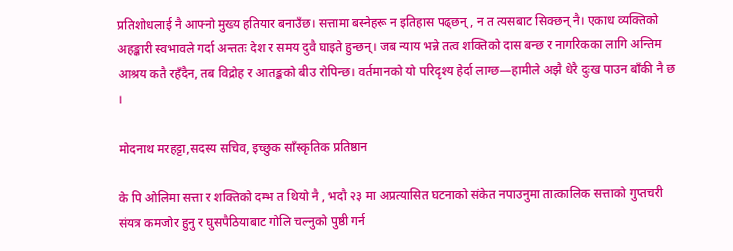प्रतिशोधलाई नै आफ्नो मुख्य हतियार बनाउँछ। सत्तामा बस्नेहरू न इतिहास पढ्छन्, न त त्यसबाट सिक्छन् नै। एकाध व्यक्तिको अहङ्कारी स्वभावले गर्दा अन्ततः देश र समय दुवै घाइते हुन्छन्। जब न्याय भन्ने तत्व शक्तिको दास बन्छ र नागरिकका लागि अन्तिम आश्रय कतै रहँदैन, तब विद्रोह र आतङ्कको बीउ रोपिन्छ। वर्तमानको यो परिदृश्य हेर्दा लाग्छ—हामीले अझै धेरै दुःख पाउन बाँकी नै छ ।

मोदनाथ मरहट्टा,सदस्य सचिव, इच्छुक साँस्कृतिक प्रतिष्ठान

के पि ओलिमा सत्ता र शक्तिको दम्भ त थियो नै , भदौ २३ मा अप्रत्यासित घटनाको संकेत नपाउनुमा तात्कालिक सत्ताको गुप्तचरी संयत्र कमजोर हुनु र घुसपैठियाबाट गोलि चल्नुको पुष्ठी गर्न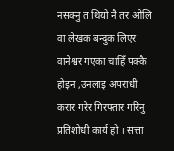नसक्नु त थियो नै तर ओलि वा लेखक बन्दुक लिएर वानेश्वर गएका चाहिँ पक्कै होइन ,उनलाइ अपराधी करार गरेर गिरफ्तार गरिनु प्रतिशोधी कार्य हो । सत्ता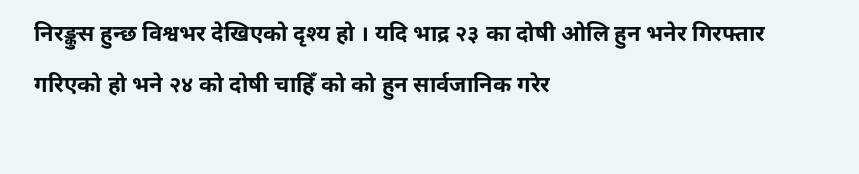निरङ्कुस हुन्छ विश्वभर देखिएको दृश्य हो । यदि भाद्र २३ का दोषी ओलि हुन भनेर गिरफ्तार गरिएको हो भने २४ को दोषी चाहिँ को को हुन सार्वजानिक गरेर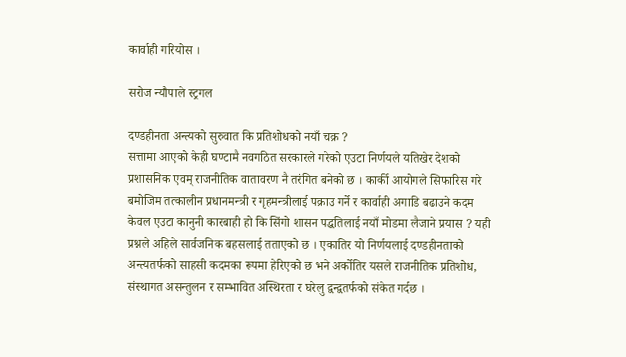कार्वाही गरियोस ।

सरोज न्यौपाले स्ट्रगल

दण्डहीनता अन्त्यको सुरुवात कि प्रतिशोधको नयाँ चक्र ?
सत्तामा आएको केही घण्टामै नवगठित सरकारले गरेको एउटा निर्णयले यतिखेर देशको प्रशासनिक एवम् राजनीतिक वातावरण नै तरंगित बनेको छ । कार्की आयोगले सिफारिस गरे बमोजिम तत्कालीन प्रधानमन्त्री र गृहमन्त्रीलाई पक्राउ गर्ने र कार्वाही अगाडि बढाउने कदम केवल एउटा कानुनी कारबाही हो कि सिंगो शासन पद्धतिलाई नयाँ मोडमा लैजाने प्रयास ? यही प्रश्नले अहिले सार्वजनिक बहसलाई तताएको छ । एकातिर यो निर्णयलाई दण्डहीनताको अन्त्यतर्फको साहसी कदमका रूपमा हेरिएको छ भने अर्कोतिर यसले राजनीतिक प्रतिशोध, संस्थागत असन्तुलन र सम्भावित अस्थिरता र घरेलु द्वन्द्वतर्फको संकेत गर्दछ ।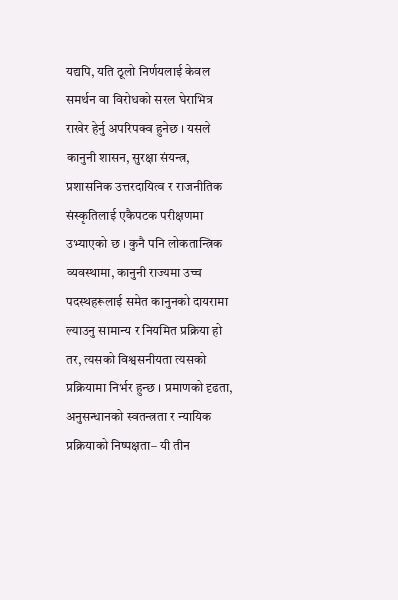यद्यपि, यति ठूलो निर्णयलाई केवल समर्थन वा विरोधको सरल घेराभित्र राखेर हेर्नु अपरिपक्व हुनेछ । यसले कानुनी शासन, सुरक्षा संयन्त्र, प्रशासनिक उत्तरदायित्व र राजनीतिक संस्कृतिलाई एकैपटक परीक्षणमा उभ्याएको छ । कुनै पनि लोकतान्त्रिक व्यवस्थामा, कानुनी राज्यमा उच्च पदस्थहरूलाई समेत कानुनको दायरामा ल्याउनु सामान्य र नियमित प्रक्रिया हो तर, त्यसको विश्वसनीयता त्यसको प्रक्रियामा निर्भर हुन्छ । प्रमाणको दृढता, अनुसन्धानको स्वतन्त्रता र न्यायिक प्रक्रियाको निष्पक्षता– यी तीन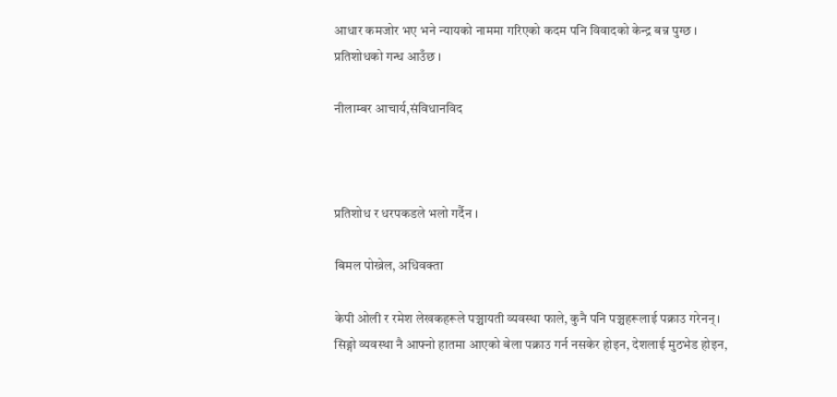आधार कमजोर भए भने न्यायको नाममा गरिएको कदम पनि विवादको केन्द्र बन्न पुग्छ । प्रतिशोधको गन्ध आउँछ ।

नीलाम्बर आचार्य,संविधानविद



प्रतिशोध र धरपकडले भलो गर्दैन ।

बिमल पोख्रेल, अधिवक्ता

केपी ओली र रमेश लेखकहरूले पञ्चायती व्यवस्था फाले, कुनै पनि पञ्चहरूलाई पक्राउ गरेनन् । सिङ्गो व्यवस्था नै आफ्नो हातमा आएको बेला पक्राउ गर्न नसकेर होइन, देशलाई मुठभेड होइन,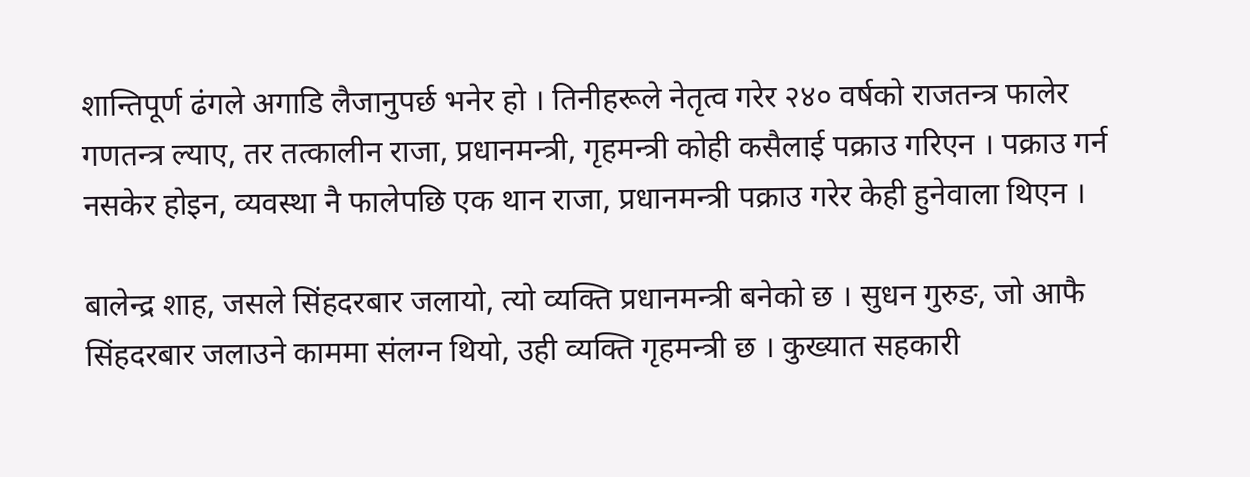शान्तिपूर्ण ढंगले अगाडि लैजानुपर्छ भनेर हो । तिनीहरूले नेतृत्व गरेर २४० वर्षको राजतन्त्र फालेर गणतन्त्र ल्याए, तर तत्कालीन राजा, प्रधानमन्त्री, गृहमन्त्री कोही कसैलाई पक्राउ गरिएन । पक्राउ गर्न नसकेर होइन, व्यवस्था नै फालेपछि एक थान राजा, प्रधानमन्त्री पक्राउ गरेर केही हुनेवाला थिएन ।

बालेन्द्र शाह, जसले सिंहदरबार जलायो, त्यो व्यक्ति प्रधानमन्त्री बनेको छ । सुधन गुरुङ, जो आफै सिंहदरबार जलाउने काममा संलग्न थियो, उही व्यक्ति गृहमन्त्री छ । कुख्यात सहकारी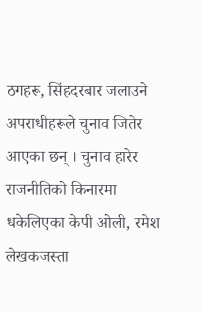ठगहरू, सिंहदरबार जलाउने अपराधीहरूले चुनाव जितेर आएका छन् । चुनाव हारेर राजनीतिको किनारमा धकेलिएका केपी ओली, रमेश लेखकजस्ता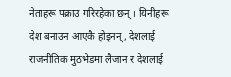नेताहरू पक्राउ गरिरहेका छन् । यिनीहरू देश बनाउन आएकै होइनन्, देशलाई राजनीतिक मुठभेडमा लैजान र देशलाई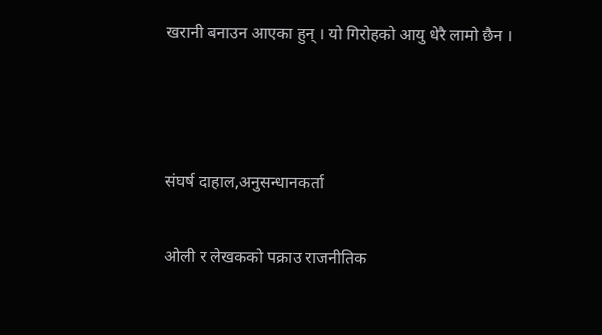खरानी बनाउन आएका हुन् । यो गिरोहको आयु धेरै लामो छैन ।



संघर्ष दाहाल,अनुसन्धानकर्ता

ओली र लेखकको पक्राउ राजनीतिक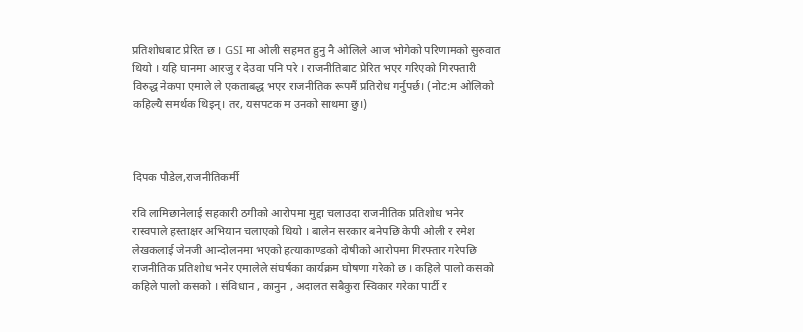प्रतिशोधबाट प्रेरित छ । GSI मा ओली सहमत हुनु नै ओलिले आज भोगेको परिणामको सुरुवात थियो । यहि घानमा आरजु र देउवा पनि परे । राजनीतिबाट प्रेरित भएर गरिएको गिरफ्तारी विरुद्ध नेकपा एमाले ले एकताबद्ध भएर राजनीतिक रूपमैं प्रतिरोध गर्नुपर्छ। (नोट:म ओलिको कहिल्यै समर्थक थिइन्। तर, यसपटक म उनको साथमा छु।)



दिपक पौडेल,राजनीतिकर्मी

रवि लामिछानेलाई सहकारी ठगीको आरोपमा मुद्दा चलाउदा राजनीतिक प्रतिशोध भनेर रास्वपाले हस्ताक्षर अभियान चलाएको थियो । बालेन सरकार बनेपछि केपी ओली र रमेश लेखकलाई जेनजी आन्दोलनमा भएको हत्याकाण्डको दोषीको आरोपमा गिरफ्तार गरेपछि राजनीतिक प्रतिशोध भनेर एमालेले संघर्षका कार्यक्रम घोषणा गरेको छ । कहिले पालो कसको कहिले पालो कसको । संविधान , कानुन , अदालत सबैकुरा स्विकार गरेका पार्टी र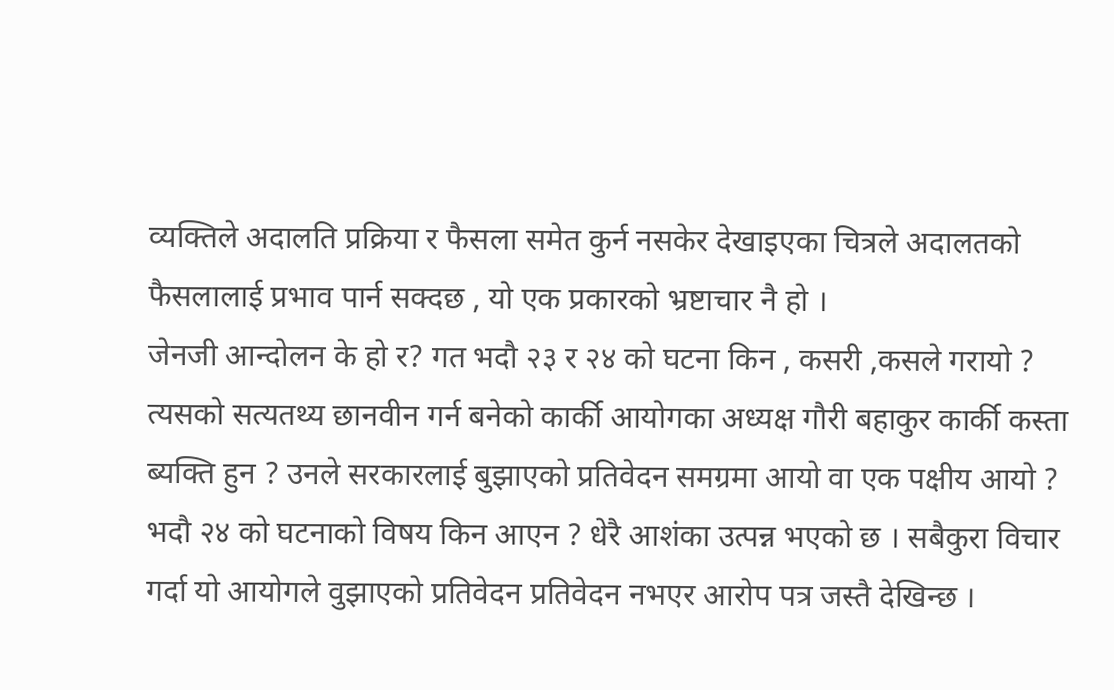व्यक्तिले अदालति प्रक्रिया र फैसला समेत कुर्न नसकेर देखाइएका चित्रले अदालतको फैसलालाई प्रभाव पार्न सक्दछ , यो एक प्रकारको भ्रष्टाचार न‌ै हो ।
जेनजी आन्दोलन के हो र? गत भदौ २३ र २४ को घटना किन , कसरी ,कसले गरायो ? त्यसको सत्यतथ्य छानवीन गर्न बनेको कार्की आयोगका अध्यक्ष गौरी बहाकुर कार्की कस्ता ब्यक्ति हुन ? उनले सरकारलाई बुझाएको प्रतिवेदन समग्रमा आयो वा एक पक्षीय आयो ? भदौ २४ को घटनाको विषय किन आएन ? धेरै आशंका उत्पन्न भएको छ । सबैकुरा विचार गर्दा यो आयोगले वुझाएको प्रतिवेदन प्रतिवेदन नभएर आरोप पत्र जस्तै देखिन्छ ।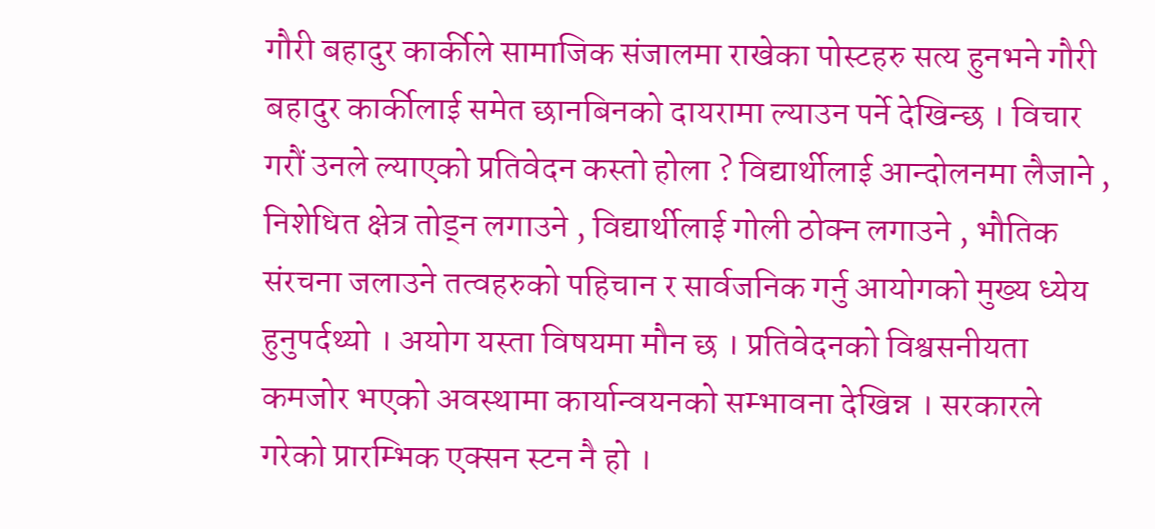गौरी बहादुर कार्कीले सामाजिक संजालमा राखेका पोस्टहरु सत्य हुनभने गौरी बहादुर कार्कीलाई समेत छानबिनको दायरामा ल्याउन पर्ने देखिन्छ । विचार गरौं उनले ल्याएको प्रतिवेदन कस्तो होला ? विद्यार्थीलाई आन्दोलनमा लैजाने , निशेधित क्षेत्र तोड्न लगाउने , विद्यार्थीलाई गोली ठोक्न लगाउने , भौतिक संरचना जलाउने तत्वहरुको पहिचान र सार्वजनिक गर्नु आयोगको मुख्य ध्येय हुनुपर्दथ्यो । अयोग यस्ता विषयमा मौन छ । प्रतिवेदनको विश्वसनीयता कमजोर भएको अवस्थामा कार्यान्वयनको सम्भावना देखिन्न । सरकारले गरेको प्रारम्भिक एक्सन स्टन नै हो ।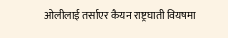ओलीलाई तर्साएर कैयन राष्ट्रघाती वियषमा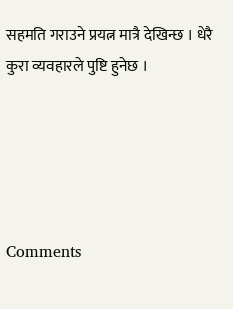सहमति गराउने प्रयत्न मात्रै देखिन्छ । धेरै कुरा व्यवहारले पुष्टि हुनेछ ।





Comments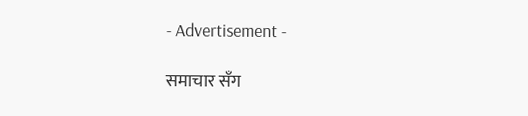- Advertisement -

समाचार सँग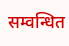सम्वन्धित